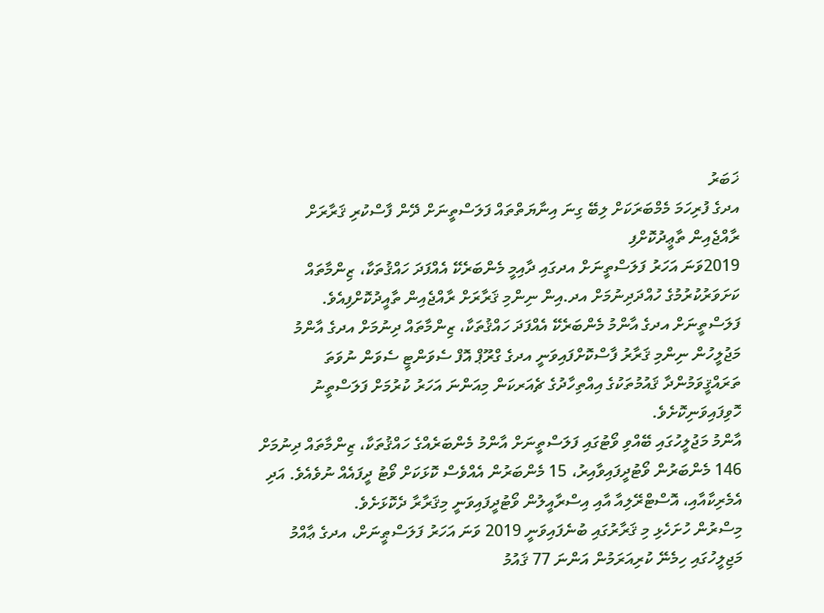ޚަބަރު
އދގެ ފުރިހަމަ މެމްބަރަކަށް ލިބޭ ގިނަ އިނާޔަތްތައް ފަލަސްތީނަށް ދޭން ފާސްކުރި ޤަރާރަށް ރާއްޖެއިން ތާޢީދުކޮށްފި
2019ވަނަ އަހަރު ފަލަސްތީނަށް އދގައި ދާއިމީ މެންބަރެކޭ އެއްފަދަ ހައްޤުތަކާ، ޒިންމާތައް ކަށަވަރުކުރުމުގެ ހުއްދަދިނުމަށް އދ.އިން ނިންމި ޤަރާރަށް ރާއްޖެއިން ތާއީދުކޮށްފިއެވެ.
ފަލަސްތީނަށް އދގެ އާންމު މެންބަރެކޭ އެއްފަދަ ހައްޤުތަކާ، ޒިންމާތައް ދިނުމަށް އދގެ އާންމު މަޖުލީހުން ނިންމި ޤަރާރު ފާސްކޮށްފައިވަނީ އދގެ ގްރޫޕް އޮފް ސެވަންޓީ ސެވަން ނުވަތަ ތަރައްޤީވަމުންދާ ޤައުމުތަކުގެ އިއްތިހާދުގެ ޗެއަރކަން މިއަންނަ އަހަރު ކުރުމަށް ފަލަސްތީނު ހޮވިފައިވަނިކޮށެވެ.
އާންމު މަޖުލީހުގައި ބޭއްވި ވޯޓުގައި ފަލަސްތީނަށް އާންމު މެންބަރެއްގެ ހައްޤުތަކާ، ޒިންމާތައް ދިނުމަށް 146 މެންބަރުން ވޯޓުދީފައިވާއިރު، 15 މެންބަރުން އެއްވެސް ކޮޅަކަށް ވޯޓު ދީފައެއް ނުވެއެވެ. އަދި އެމެރިކާއާއި، އޮސްޓްރޭލިއާ އާއި އިސްރާއީލުން ވޯޓުދީފައިވަނީ މިޤަރާރާ ދެކޮޅަށެވެ.
މިސްރުން ހުށަހެޅި މި ޤަރާރުގައި ބުނެފައިވަނީ 2019 ވަނަ އަހަރު ފަލަސްޠީނަށް، އދގެ ޢާއްމު މަޖިލީހުގައި ހިމެނޭ ކުރިއަރަމުން އަންނަ 77 ޤައުމު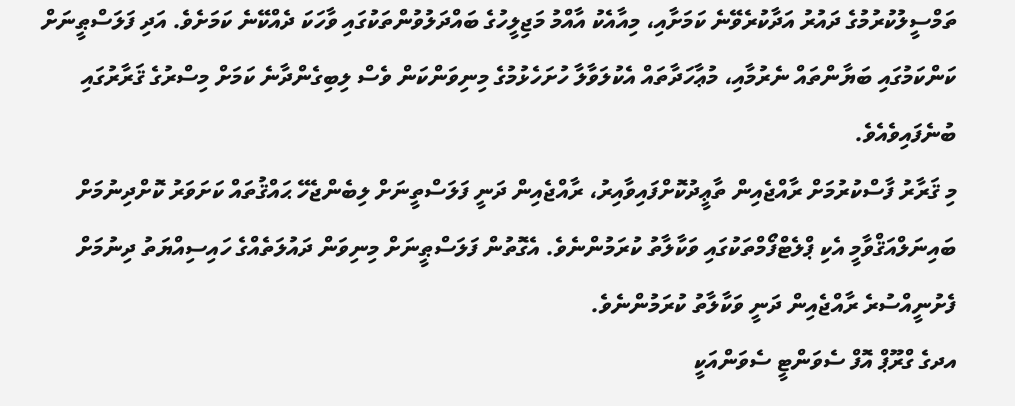ތަމްސީލުކުރުމުގެ ދައުރު އަދާކުރެވޭނެ ކަމަށާއި، މިއާއެކު އާއްމު މަޖިލީހުގެ ބައްދަލުވުންތަކުގައި ވާހަކަ ދެއްކޭނެ ކަމަށެވެ. އަދި ފަލަސްޠީނަށް ކަންކަމުގައި ބަޔާންތައް ނެރުމާއި، މުޢާހަދާތައް އެކުލަވާލާ ހުށަހެޅުމުގެ މިނިވަންކަން ވެސް ލިބިގެންދާނެ ކަމަށް މިސްރުގެ ޤަރާރުގައި ބުނެފައިވެއެވެ.
މި ޤަރާރު ފާސްކުރުމަށް ރާއްޖެއިން ތާޢީދުކޮށްފައިވާއިރު، ރާއްޖެއިން ދަނީ ފަލަސްތީނަށް ލިބެންޖެހޭ ޙައްޤުތައް ކަށަވަރު ކޮށްދިނުމަށް ބައިނަލްއަޤްވާމީ އެކި ޕްލެޓްފޯމްތަކުގައި ވަކާލާތު ކުރަމުންނެވެ. އެގޮތުން ފަލަސްޠީނަށް މިނިވަން ދައުލަތެއްގެ ހައިސިއްޔަތު ދިނުމަށް ފެށުނީއްސުރެ ރާއްޖެއިން ދަނީ ވަކާލާތު ކުރަމުންނެވެ.
އދގެ ގްރޫޕް އޮފް ސެވަންޓީ ސެވަންއަކީ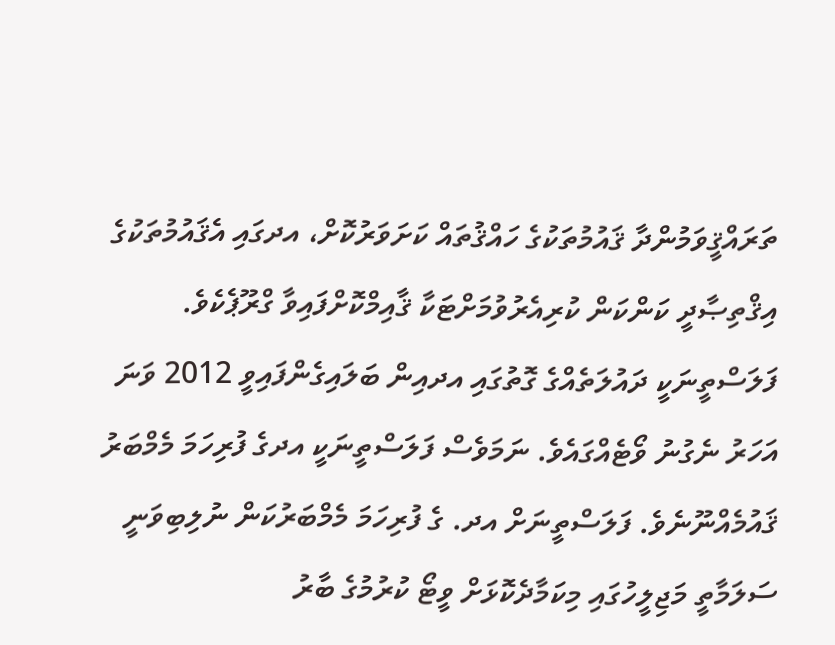ތަރައްޤީވަމުންދާ ޤައުމުތަކުގެ ހައްޤުތައް ކަށަވަރުކޮށް، އދގައި އެޤައުމުތަކުގެ އިޤްތިޞާދީ ކަންކަން ކުރިއެރުވުމަށްޓަކާ ޤާއިމްކޮށްފައިވާ ގްރޫޕެކެވެ.
ފަލަސްތީނަކީ ދައުލަތެއްގެ ގޮތުގައި އދއިން ބަލައިގެންފައިވީ 2012 ވަނަ އަހަރު ނެގުނު ވޯޓެއްގައެވެ. ނަމަވެސް ފަލަސްތީނަކީ އދގެ ފުރިހަމަ މެމްބަރު ޤައުމެއްނޫނެވެ. ފަލަސްތީނަށް އދ. ގެ ފުރިހަމަ މެމްބަރުކަން ނުލިބިވަނީ ސަލަމާތީ މަޖިލީހުގައި މިކަމާދެކޮޅަށް ވީޓޯ ކުރުމުގެ ބާރު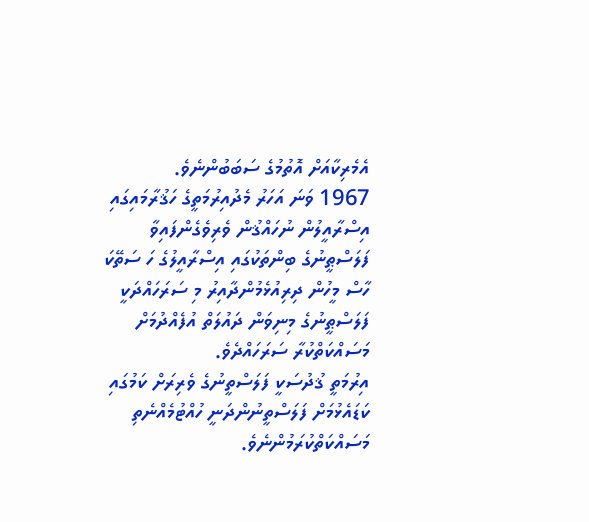އެމެރިކާއަށް އޮތުމުގެ ސަބަބުންނެވެ.
1967 ވަނަ އަހަރު މެދުއިރުމަތީގެ ހަޤުރާމައިގައި އިސްރާއީލުން ނުހައްޤުން ވެރިވެގެންފައިވާ ފަލަސްޠީނުގެ ބިންތަކުގައި އިސްރާއީލުގެ ހަ ސަތޭކަ ހާސް މީހުން ދިރިއުޅެމުންދާއިރު މި ސަރަހައްދަކީ ފަލަސްޠީނުގެ މިނިވަން ދައުލަތް އުފެއްދުމަށް މަސައްކަތްކުރާ ސަރަހައްދެވެ.
އިރުމަތީ ޤުދުސަކީ ފަލަސްތީނުގެ ވެރިރަށް ކަމުގައި ކަޑައެޅުމަށް ފަލަސްތީނުންދަނީ ހުއްޓުމެއްނެތި މަސައްކަތްކުރަމުންނެވެ.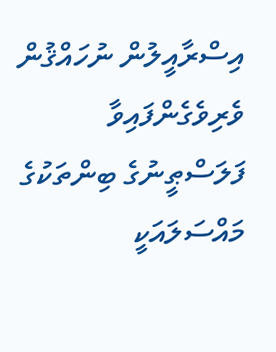އިސްރާއީލުން ނުހައްޤުން ވެރިވެގެންފައިވާ ފަލަސްޠީނުގެ ބިންތަކުގެ މައްސަލައަކީ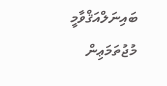ބައިނަލްއަޤްވާމީ މުޖުތަމަޢިން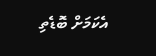އެކަމަށް ބޮޑެތި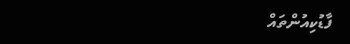ފާޑުކިއުންތައް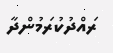ރައްދުކުރަމުންދާ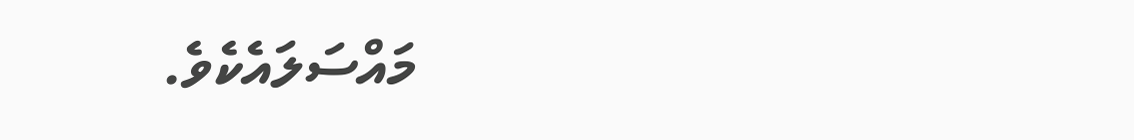މައްސަލައެކެވެ.